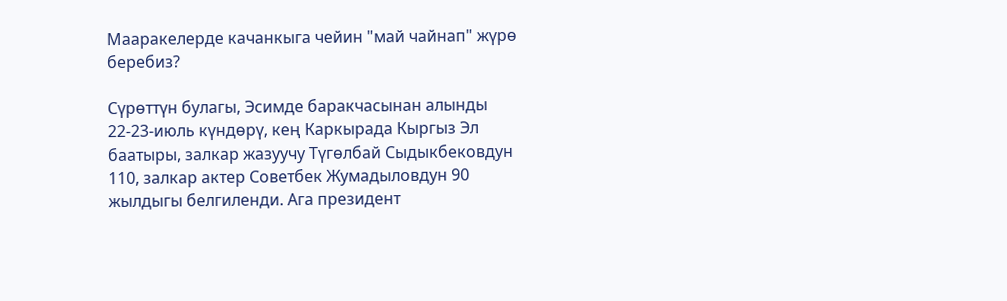Мааракелерде качанкыга чейин "май чайнап" жүрө беребиз?

Сүрөттүн булагы, Эсимде баракчасынан алынды
22-23-июль күндөрү, кең Каркырада Кыргыз Эл баатыры, залкар жазуучу Түгөлбай Сыдыкбековдун 110, залкар актер Советбек Жумадыловдун 90 жылдыгы белгиленди. Ага президент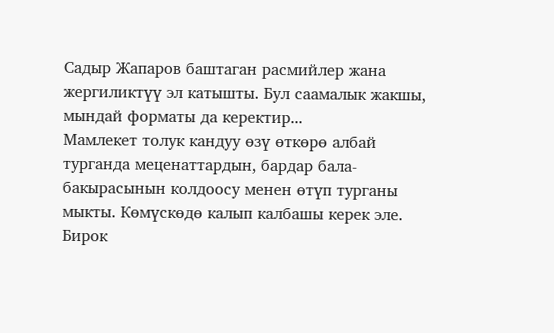Садыр Жапаров баштаган расмийлер жана жергиликтүү эл катышты. Бул саамалык жакшы, мындай форматы да керектир...
Мамлекет толук кандуу өзү өткөрө албай турганда меценаттардын, бардар бала-бакырасынын колдоосу менен өтүп турганы мыкты. Көмүскөдө калып калбашы керек эле. Бирок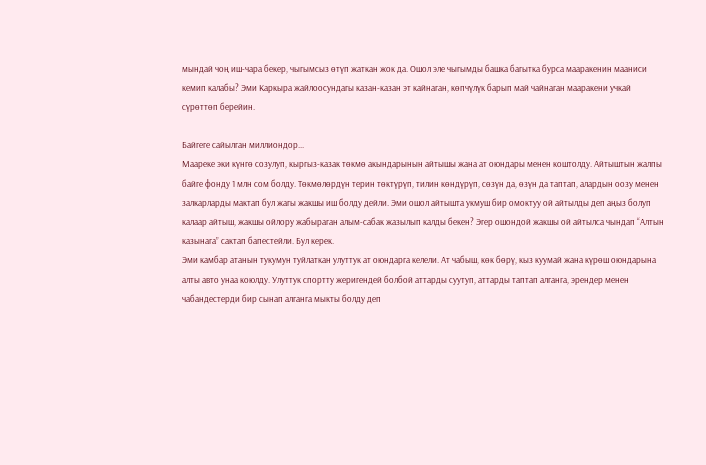мындай чоң иш-чара бекер, чыгымсыз өтүп жаткан жок да. Ошол эле чыгымды башка багытка бурса мааракенин мааниси кемип калабы? Эми Каркыра жайлоосундагы казан-казан эт кайнаган, көпчүлүк барып май чайнаган мааракени учкай сүрөттөп берейин.

Байгеге сайылган миллиондор...
Маареке эки күнгө созулуп, кыргыз-казак төкмө акындарынын айтышы жана ат оюндары менен коштолду. Айтыштын жалпы байге фонду 1 млн сом болду. Төкмөлөрдүн терин төктүрүп, тилин көндүрүп, сөзүн да, өзүн да таптап, алардын оозу менен залкарларды мактап бул жагы жакшы иш болду дейли. Эми ошол айтышта укмуш бир омоктуу ой айтылды деп аңыз болуп калаар айтыш, жакшы ойлору жабыраган алым-сабак жазылып калды бекен? Эгер ошондой жакшы ой айтылса чындап “Алтын казынага” сактап бапестейли. Бул керек.
Эми камбар атанын тукумун туйлаткан улуттук ат оюндарга келели. Ат чабыш, көк бөрү, кыз куумай жана күрөш оюндарына алты авто унаа коюлду. Улуттук спортту жеригендей болбой аттарды суутуп, аттарды таптап алганга, эрендер менен чабандестерди бир сынап алганга мыкты болду деп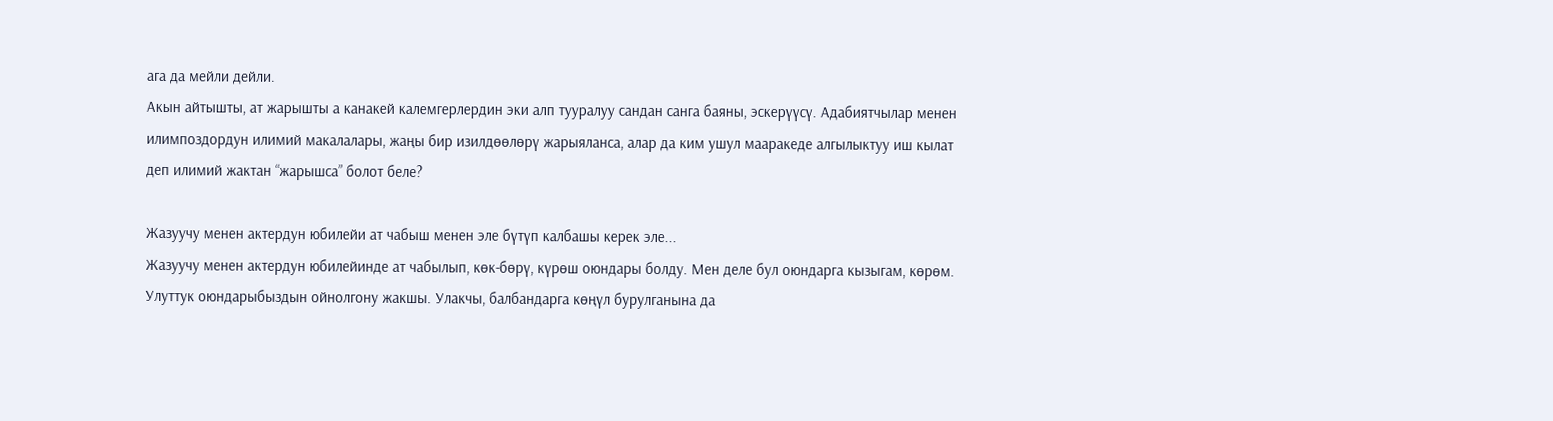ага да мейли дейли.
Акын айтышты, ат жарышты а канакей калемгерлердин эки алп тууралуу сандан санга баяны, эскерүүсү. Адабиятчылар менен илимпоздордун илимий макалалары, жаңы бир изилдөөлөрү жарыяланса, алар да ким ушул мааракеде алгылыктуу иш кылат деп илимий жактан “жарышса” болот беле?

Жазуучу менен актердун юбилейи ат чабыш менен эле бүтүп калбашы керек эле...
Жазуучу менен актердун юбилейинде ат чабылып, көк-бөрү, күрөш оюндары болду. Мен деле бул оюндарга кызыгам, көрөм. Улуттук оюндарыбыздын ойнолгону жакшы. Улакчы, балбандарга көңүл бурулганына да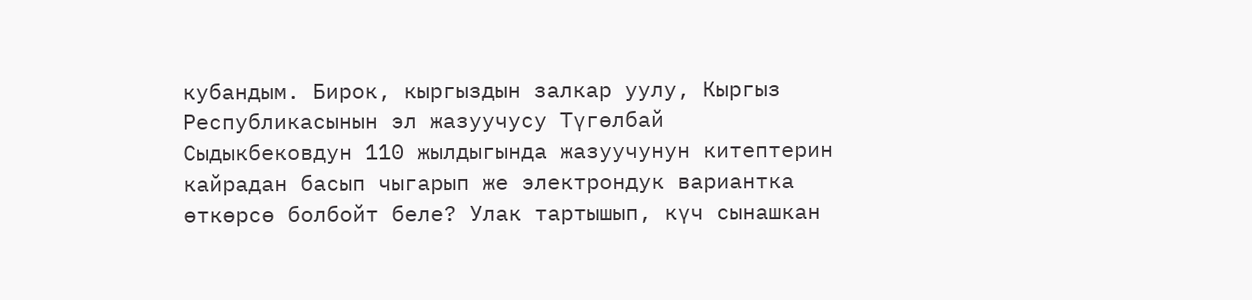кубандым. Бирок, кыргыздын залкар уулу, Кыргыз Республикасынын эл жазуучусу Түгөлбай Сыдыкбековдун 110 жылдыгында жазуучунун китептерин кайрадан басып чыгарып же электрондук вариантка өткөрсө болбойт беле? Улак тартышып, күч сынашкан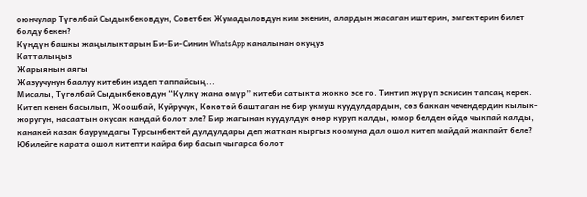оюнчулар Түгөлбай Сыдыкбековдун, Советбек Жумадыловдун ким экенин, алардын жасаган иштерин, эмгектерин билет болду бекен?
Күндүн башкы жаңылыктарын Би-Би-Синин WhatsApp каналынан окуңуз
Катталыңыз
Жарыянын аягы
Жазуучунун баалуу китебин издеп таппайсың...
Мисалы, Түгөлбай Сыдыкбековдун “Күлкү жана өмүр” китеби сатыкта жокко эсе го. Тинтип жүрүп эскисин тапсаң керек. Китеп кенен басылып, Жоошбай, Куйручук, Көкөтөй баштаган не бир укмуш куудулдардын, сөз баккан чечендердин кылык-жоругун, насаатын окусак кандай болот эле? Бир жагынан куудулдук өнөр куруп калды, юмор белден өйдө чыкпай калды, канакей казак баурумдагы Турсынбектей дулдулдары деп жаткан кыргыз коомуна дал ошол китеп майдай жакпайт беле? Юбилейге карата ошол китепти кайра бир басып чыгарса болот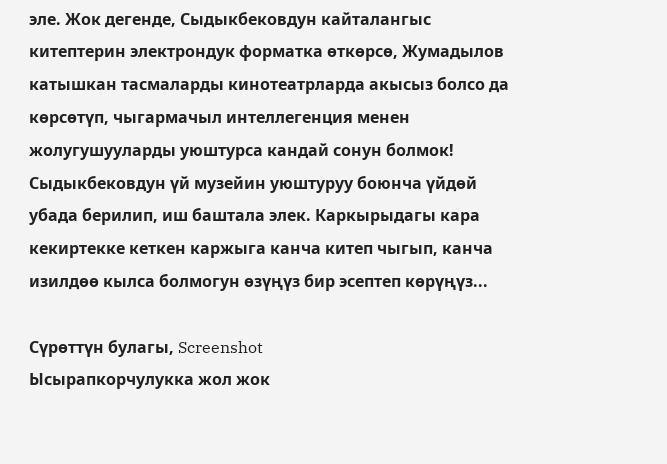эле. Жок дегенде, Сыдыкбековдун кайталангыс китептерин электрондук форматка өткөрсө, Жумадылов катышкан тасмаларды кинотеатрларда акысыз болсо да көрсөтүп, чыгармачыл интеллегенция менен жолугушууларды уюштурса кандай сонун болмок! Сыдыкбековдун үй музейин уюштуруу боюнча үйдөй убада берилип, иш баштала элек. Каркырыдагы кара кекиртекке кеткен каржыга канча китеп чыгып, канча изилдөө кылса болмогун өзүңүз бир эсептеп көрүңүз...

Сүрөттүн булагы, Screenshot
Ысырапкорчулукка жол жок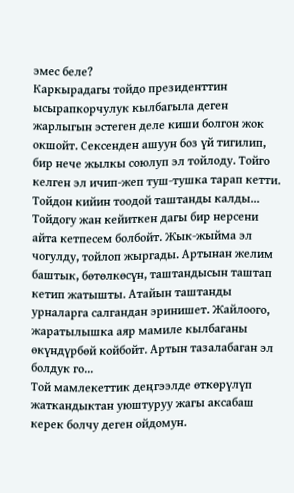эмес беле?
Каркырадагы тойдо президенттин ысырапкорчулук кылбагыла деген жарлыгын эстеген деле киши болгон жок окшойт. Сексенден ашуун боз үй тигилип, бир нече жылкы союлуп эл тойлоду. Тойго келген эл ичип-жеп туш-тушка тарап кетти.
Тойдон кийин тоодой таштанды калды...
Тойдогу жан кейиткен дагы бир нерсени айта кетпесем болбойт. Жык-жыйма эл чогулду, тойлоп жыргады. Артынан желим баштык, бөтөлкөсүн, таштандысын таштап кетип жатышты. Атайын таштанды урналарга салгандан эринишет. Жайлоого, жаратылышка аяр мамиле кылбаганы өкүндүрбөй койбойт. Артын тазалабаган эл болдук го...
Той мамлекеттик деңгээлде өткөрүлүп жаткандыктан уюштуруу жагы аксабаш керек болчу деген ойдомун.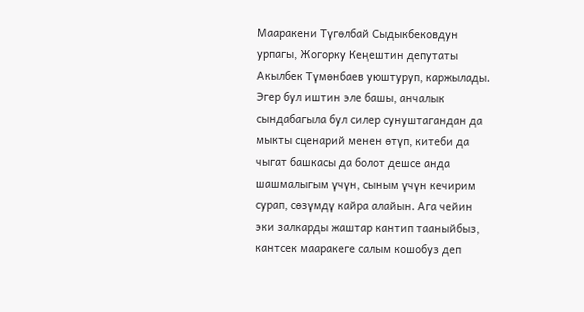Мааракени Түгөлбай Сыдыкбековдун урпагы, Жогорку Кеңештин депутаты Акылбек Түмөнбаев уюштуруп, каржылады.
Эгер бул иштин эле башы, анчалык сындабагыла бул силер сунуштагандан да мыкты сценарий менен өтүп, китеби да чыгат башкасы да болот дешсе анда шашмалыгым үчүн, сыным үчүн кечирим сурап, сөзүмдү кайра алайын. Ага чейин эки залкарды жаштар кантип тааныйбыз, кантсек мааракеге салым кошобуз деп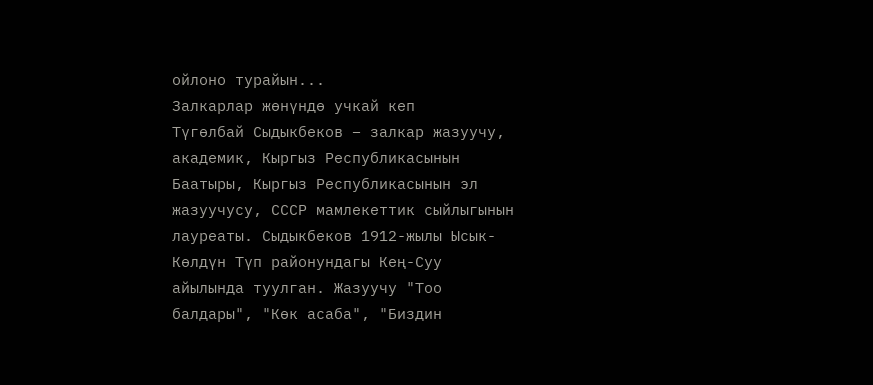ойлоно турайын...
Залкарлар жөнүндө учкай кеп
Түгөлбай Сыдыкбеков – залкар жазуучу, академик, Кыргыз Республикасынын Баатыры, Кыргыз Республикасынын эл жазуучусу, СССР мамлекеттик сыйлыгынын лауреаты. Сыдыкбеков 1912-жылы Ысык-Көлдүн Түп районундагы Кең-Суу айылында туулган. Жазуучу "Тоо балдары", "Көк асаба", "Биздин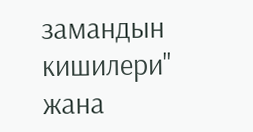замандын кишилери" жана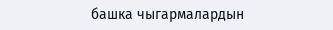башка чыгармалардын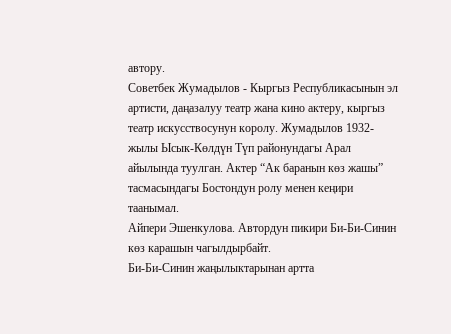автору.
Советбек Жумадылов - Кыргыз Республикасынын эл артисти, даңазалуу театр жана кино актеру, кыргыз театр искусствосунун королу. Жумадылов 1932-жылы Ысык-Көлдүн Түп районундагы Арал айылында туулган. Актер “Ак баранын көз жашы” тасмасындагы Бостондун ролу менен кеңири таанымал.
Айпери Эшенкулова. Автордун пикири Би-Би-Синин көз карашын чагылдырбайт.
Би-Би-Синин жаңылыктарынан артта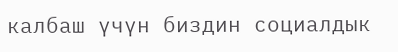калбаш үчүн биздин социалдык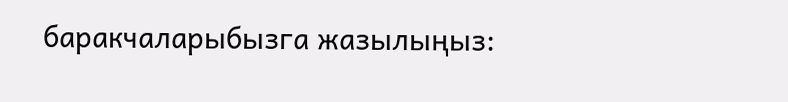баракчаларыбызга жазылыңыз: